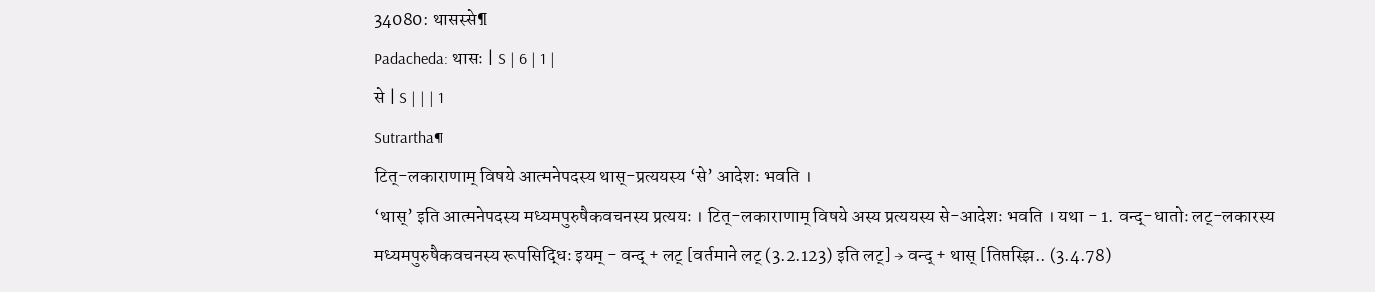34080: थासस्से¶
Padacheda: थासः | S | 6 | 1 |
से | S | | | 1
Sutrartha¶
टित्-लकाराणाम् विषये आत्मनेपदस्य थास्-प्रत्ययस्य ‘से’ आदेशः भवति ।
‘थास्’ इति आत्मनेपदस्य मध्यमपुरुषैकवचनस्य प्रत्ययः । टित्-लकाराणाम् विषये अस्य प्रत्ययस्य से-आदेशः भवति । यथा - 1. वन्द्-धातोः लट्-लकारस्य मध्यमपुरुषैकवचनस्य रूपसिद्धिः इयम् - वन्द् + लट् [वर्तमाने लट् (3.2.123) इति लट्] → वन्द् + थास् [तिप्तस्झि.. (3.4.78)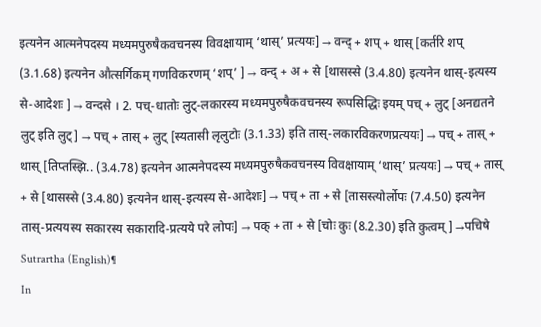इत्यनेन आत्मनेपदस्य मध्यमपुरुषैकवचनस्य विवक्षायाम् ‘थास्’ प्रत्ययः] → वन्द् + शप् + थास् [कर्तरि शप् (3.1.68) इत्यनेन औत्सर्गिकम् गणविकरणम् ‘शप्’ ] → वन्द् + अ + से [थासस्से (3.4.80) इत्यनेन थास्-इत्यस्य से-आदेशः ] → वन्दसे । 2. पच्-धातोः लुट्-लकारस्य मध्यमपुरुषैकवचनस्य रूपसिद्धिः इयम् पच् + लुट् [अनद्यतने लुट् इति लुट्] → पच् + तास् + लुट् [स्यतासी लृलुटोः (3.1.33) इति तास्-लकारविकरणप्रत्ययः] → पच् + तास् + थास् [तिप्तस्झि.. (3.4.78) इत्यनेन आत्मनेपदस्य मध्यमपुरुषैकवचनस्य विवक्षायाम् ‘थास्’ प्रत्ययः] → पच् + तास् + से [थासस्से (3.4.80) इत्यनेन थास्-इत्यस्य से-आदेशः] → पच् + ता + से [तासस्त्योर्लोपः (7.4.50) इत्यनेन तास्-प्रत्ययस्य सकारस्य सकारादि-प्रत्यये परे लोपः] → पक् + ता + से [चोः कुः (8.2.30) इति कुत्वम् ] →पचिषे
Sutrartha (English)¶
In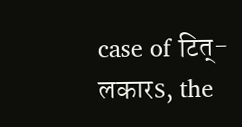case of टित्-लकारs, the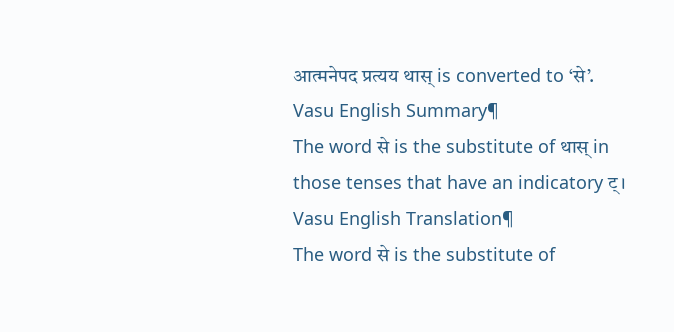आत्मनेपद प्रत्यय थास् is converted to ‘से’.
Vasu English Summary¶
The word से is the substitute of थास् in those tenses that have an indicatory ट्।
Vasu English Translation¶
The word से is the substitute of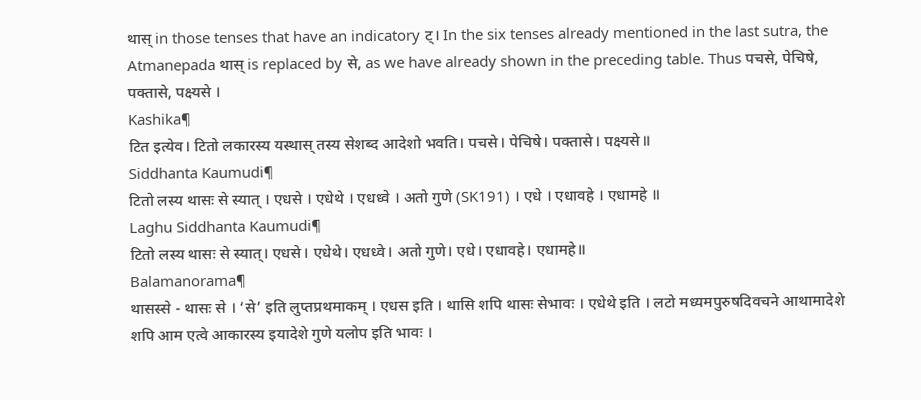थास् in those tenses that have an indicatory ट्। In the six tenses already mentioned in the last sutra, the Atmanepada थास् is replaced by से, as we have already shown in the preceding table. Thus पचसे, पेचिषे, पक्तासे, पक्ष्यसे ।
Kashika¶
टित इत्येव। टितो लकारस्य यस्थास् तस्य सेशब्द आदेशो भवति। पचसे। पेचिषे। पक्तासे। पक्ष्यसे॥
Siddhanta Kaumudi¶
टितो लस्य थासः से स्यात् । एधसे । एधेथे । एधध्वे । अतो गुणे (SK191) । एधे । एधावहे । एधामहे ॥
Laghu Siddhanta Kaumudi¶
टितो लस्य थासः से स्यात्। एधसे। एधेथे। एधध्वे। अतो गुणे। एधे। एधावहे। एधामहे॥
Balamanorama¶
थासस्से - थासः से । ‘से’ इति लुप्तप्रथमाकम् । एधस इति । थासि शपि थासः सेभावः । एधेथे इति । लटो मध्यमपुरुषदिवचने आथामादेशे शपि आम एत्वे आकारस्य इयादेशे गुणे यलोप इति भावः ।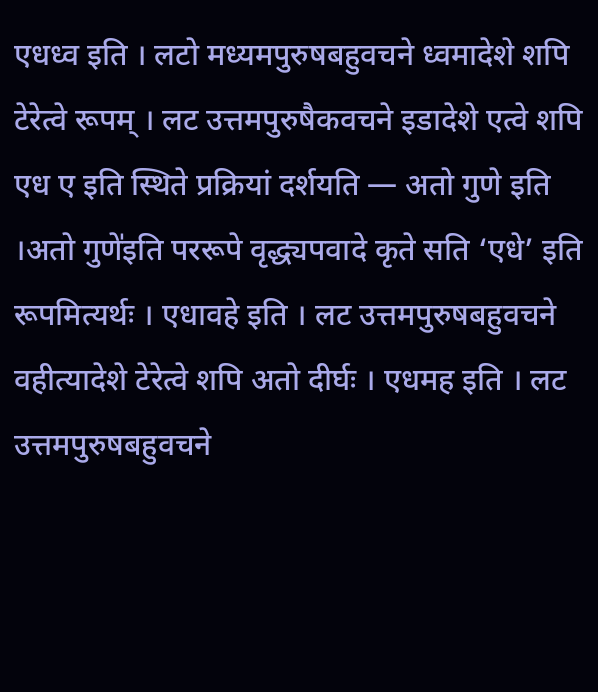एधध्व इति । लटो मध्यमपुरुषबहुवचने ध्वमादेशे शपि टेरेत्वे रूपम् । लट उत्तमपुरुषैकवचने इडादेशे एत्वे शपि एध ए इति स्थिते प्रक्रियां दर्शयति — अतो गुणे इति ।अतो गुणे॑इति पररूपे वृद्ध्यपवादे कृते सति ‘एधे’ इति रूपमित्यर्थः । एधावहे इति । लट उत्तमपुरुषबहुवचने वहीत्यादेशे टेरेत्वे शपि अतो दीर्घः । एधमह इति । लट उत्तमपुरुषबहुवचने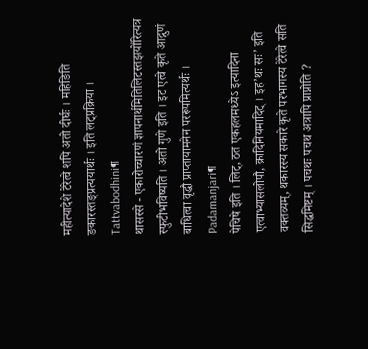महीत्यादेशे टेरेत्वे शपि अतो दीर्घः । महिङिति ङकारस्तङ्प्रत्ययार्थः । इति लट्प्रक्रिया ।
Tattvabodhini¶
थासस्से - एकारोच्चारणं ज्ञापनार्थमितिलिटस्तझयो॑रित्यत्र स्फुटीभविष्यति । अतो गुणे इति । इट एत्वे कृते आद्गुणं बाधित्वा वृद्धौ प्राप्तायामनेन पररूपमित्यर्थः ।
Padamanjari¶
पेचिषे इति । लिट्, ठत एकहलमध्येऽ इत्यादिना एत्वाभ्यासलोपौ, क्रादिनियमादिट् । इह’थः सः’ इति वक्तव्यम्, थकारस्य सकारे कृते परभागस्य टेरेत्वे सति सिद्धमिष्टम् । पचथः पचथ अत्रापि प्राप्नोति ?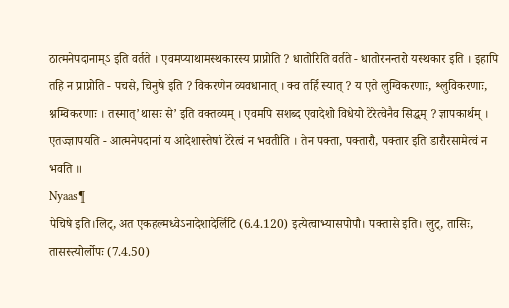ठात्मनेपदानाम्ऽ इति वर्तते । एवमप्याथामस्थकारस्य प्राप्नोति ? धातोरिति वर्तते - धातोरनन्तरो यस्थकार इति । इहापि तहि न प्राप्नोति - पचसे, चिनुषे इति ? विकरणेन व्यवधानात् । क्व तर्हि स्यात् ? य एते लुग्विकरणाः, श्लुविकरणाः, श्नम्विकरणाः । तस्मात्’थासः से’ इति वक्तव्यम् । एवमपि सशब्द एवादेशो विधेयो टेरेत्वेनैव सिद्धम् ? ज्ञापकार्थम् । एतज्ज्ञापयति - आत्मनेपदानां य आदेशास्तेषां टेरेत्वं न भवतीति । तेन पक्ता, पक्तारौ, पक्तार इति डारौरसामेत्वं न भवति ॥
Nyaas¶
पेचिषे इति।लिट्, अत एकहल्मध्वेऽनादेशादेर्लिटि (6.4.120) इत्येत्वाभ्यासपोपौ। पक्तासे इति। लुट्, तासिः, तासस्त्योर्लोपः (7.4.50)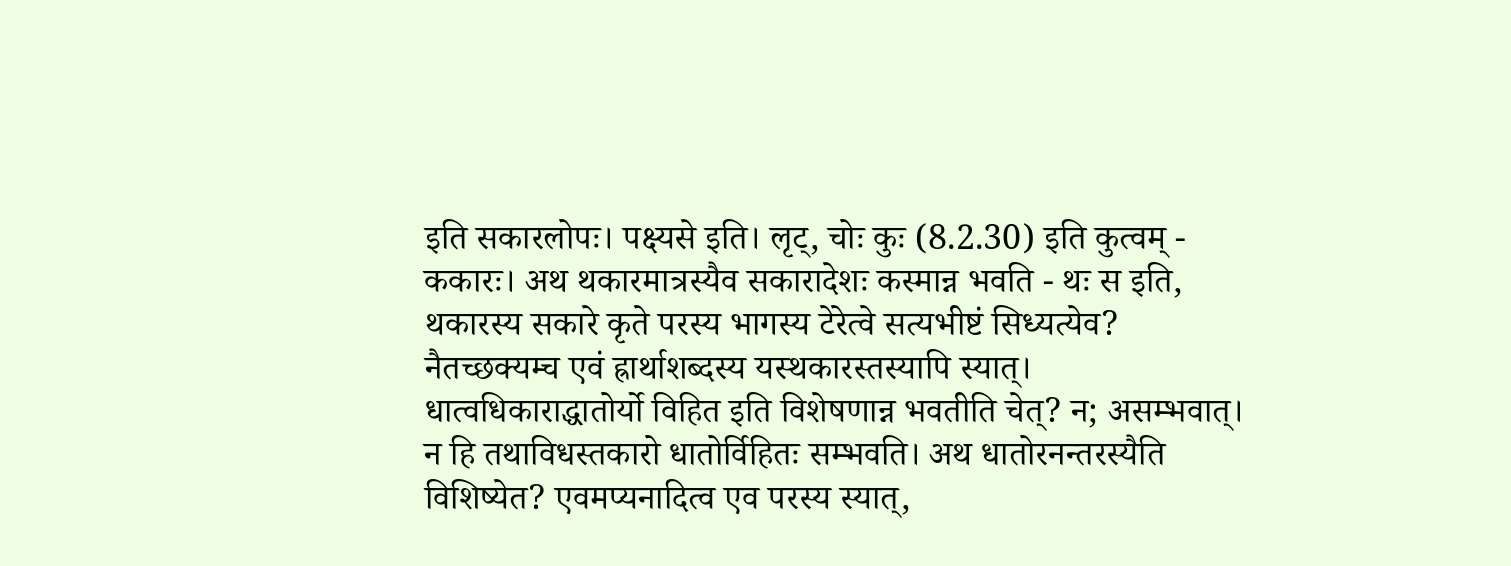इति सकारलोपः। पक्ष्यसे इति। लृट्, चोः कुः (8.2.30) इति कुत्वम् - ककारः। अथ थकारमात्रस्यैव सकारादेशः कस्मान्न भवति - थः स इति, थकारस्य सकारे कृते परस्य भागस्य टेरेत्वे सत्यभीष्टं सिध्यत्येव? नैतच्छक्यम्च एवं ह्रार्थाशब्दस्य यस्थकारस्तस्यापि स्यात्। धात्वधिकाराद्धातोर्यो विहित इति विशेषणान्न भवतीति चेत्? न; असम्भवात्। न हि तथाविधस्तकारो धातोर्विहितः सम्भवति। अथ धातोरनन्तरस्यैति विशिष्येत? एवमप्यनादित्व एव परस्य स्यात्,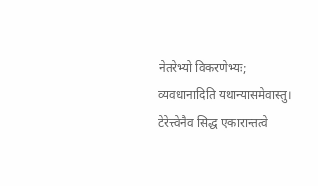नेतरेभ्यो विकरणेभ्यः; व्यवधानादिति यथान्यासमेवास्तु। टेरेत्त्वेनैव सिद्ध एकारान्तत्वे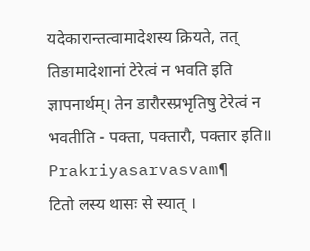यदेकारान्तत्वामादेशस्य क्रियते, तत् तिङामादेशानां टेरेत्वं न भवति इति ज्ञापनार्थम्। तेन डारौरस्प्रभृतिषु टेरेत्वं न भवतीति - पक्ता, पक्तारौ, पक्तार इति॥
Prakriyasarvasvam¶
टितो लस्य थासः से स्यात् ।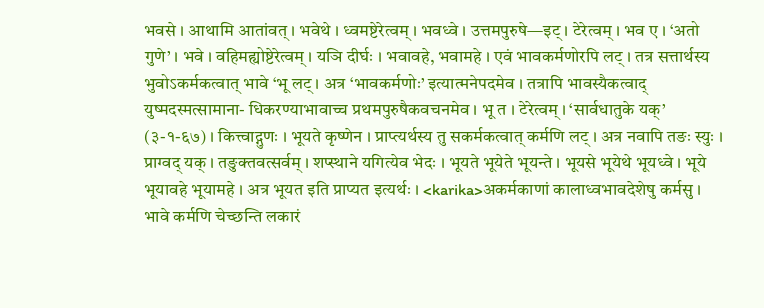भवसे । आथामि आतांवत् । भवेथे । ध्वमष्टेरेत्वम् । भवध्वे । उत्तमपुरुषे—इट् । टेरेत्वम् । भव ए । ‘अतो गुणे’ । भवे । वहिमह्योष्टेरेत्वम् । यञि दीर्घः । भवावहे, भवामहे । एवं भावकर्मणोरपि लट् । तत्र सत्तार्थस्य भुवोऽकर्मकत्वात् भावे ‘भू लट् । अत्र ‘भावकर्मणोः’ इत्यात्मनेपदमेव । तत्रापि भावस्यैकत्वाद् युष्मदस्मत्सामाना- धिकरण्याभावाच्च प्रथमपुरुषैकवचनमेव । भू त । टेरेत्वम् । ‘सार्वधातुके यक्’ (३-१-६७) । कित्त्वाद्गुणः । भूयते कृष्णेन । प्राप्त्यर्थस्य तु सकर्मकत्वात् कर्मणि लट् । अत्र नवापि तङः स्युः । प्राग्वद् यक् । तङुक्तवत्सर्वम् । शप्स्थाने यगित्येव भेदः । भूयते भूयेते भूयन्ते । भूयसे भूयेथे भूयध्वे । भूये भूयावहे भूयामहे । अत्र भूयत इति प्राप्यत इत्यर्थः । <karika>अकर्मकाणां कालाध्वभावदेशेषु कर्मसु । भावे कर्मणि चेच्छन्ति लकारं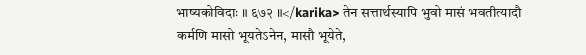भाष्यकोविदाः ॥ ६७२ ॥</karika> तेन सत्तार्थस्यापि भुवो मासं भवतीत्यादौ कर्मणि मासो भूयतेऽनेन, मासौ भूयेते,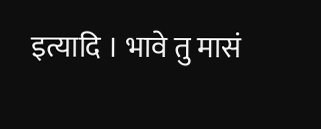इत्यादि । भावे तु मासं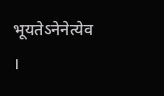भूयतेऽनेनेत्येव ।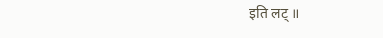इति लट् ॥